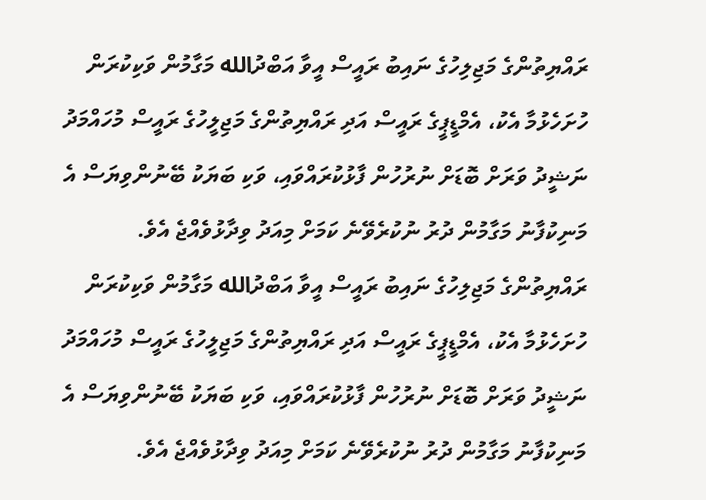ރައްޔިތުންގެ މަޖިލިހުގެ ނައިބު ރައީސް އީވާ އަބްދުالله މަގާމުން ވަކިކުރަން ހުށަހެޅުމާ އެކު، އެމްޑީޕީގެ ރައީސް އަދި ރައްޔިތުންގެ މަޖިލީހުގެ ރައީސް މުހައްމަދު ނަޝީދު ވަރަށް ބޮޑަށް ނުރުހުން ފާޅުކުރައްވައި، ވަކި ބަޔަކު ބޭނުންވިޔަސް އެ މަނިކުފާނު މަގާމުން ދުރު ނުކުރެވޭނެ ކަމަށް މިއަދު ވިދާޅުވެއްޖެ އެވެ.
ރައްޔިތުންގެ މަޖިލިހުގެ ނައިބު ރައީސް އީވާ އަބްދުالله މަގާމުން ވަކިކުރަން ހުށަހެޅުމާ އެކު، އެމްޑީޕީގެ ރައީސް އަދި ރައްޔިތުންގެ މަޖިލީހުގެ ރައީސް މުހައްމަދު ނަޝީދު ވަރަށް ބޮޑަށް ނުރުހުން ފާޅުކުރައްވައި، ވަކި ބަޔަކު ބޭނުންވިޔަސް އެ މަނިކުފާނު މަގާމުން ދުރު ނުކުރެވޭނެ ކަމަށް މިއަދު ވިދާޅުވެއްޖެ އެވެ.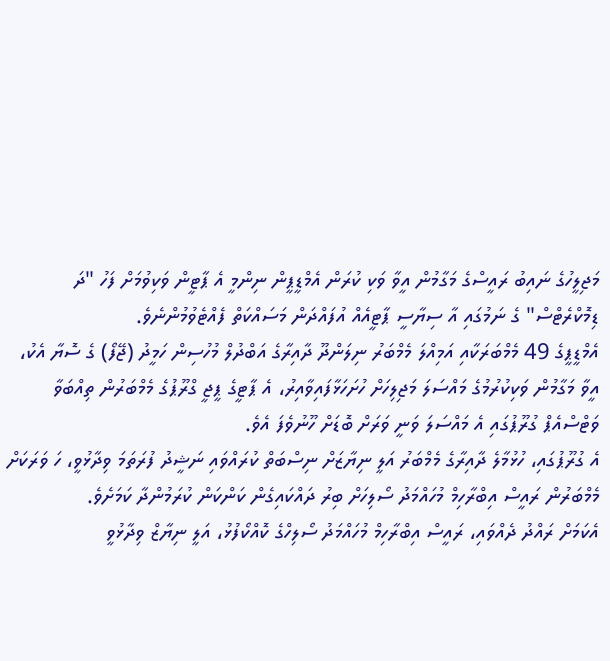މަޖިލީހުގެ ނައިބު ރައީސްގެ މަގާމުން އީވާ ވަކި ކުރަން އެމްޑީޕީން ނިންމީ އެ ޕާޓީން ވަކިވުމަށް ފަހު "ދަ ޑިމޮކްރެޓްސް" ގެ ނަމުގައި އާ ސިޔާސީ ޕާޓީއެއް އުފައްދަން މަސައްކަތް ފެއްޓެވުމުންނެވެ.
އެމްޑީޕީގެ 49 މެމްބަރަކާއި އަމިއްލަ މެމްބަރު ނިލަންދޫ ދާއިރާގެ އަބްދުލް މުހުސިން ހަމީދު (ޖޭފޯ) ގެ ސޮޔާ އެކު، އީވާ މަގާމުން ވަކިކުރުމުގެ މައްސަލަ މަޖިލިހަށް ހުށަހަޅާފައިވާއިރު، އެ ޕާޓީގެ ޕީޖީ ގްރޫޕުގެ މެމްބަރުން ތިއްބަވާ ވަޓްސްއެޕް ގުރޫޕުގައި އެ މައްސަލަ ވަނީ ވަރަށް ބޮޑަށް ހޫނުވެފަ އެވެ.
އެ ގުރޫޕުގައި، ހުޅުމާލެ ދާއިރާގެ މެމްބަރު އަލީ ނިޔާޒަށް ނިސްބަތް ކުރައްވައި ނަޝީދު ފުރަތަމަ ވިދާޅުވީ، ހަ ވަރަކަށް މެމްބަރުން ރައީސް އިބްރާހިމް މުހައްމަދު ސޯލިހަށް ބިރު ދައްކައިގެން ކަންކަން ކުރަމުންދާ ކަމަށެވެ.
އެކަމަށް ރައްދު ދެއްވައި، ރައީސް އިބްރާހިމް މުހައްމަދު ސޯލިހްގެ ކޮއްކޯފުޅު، އަލީ ނިޔާޒް ވިދާޅުވީ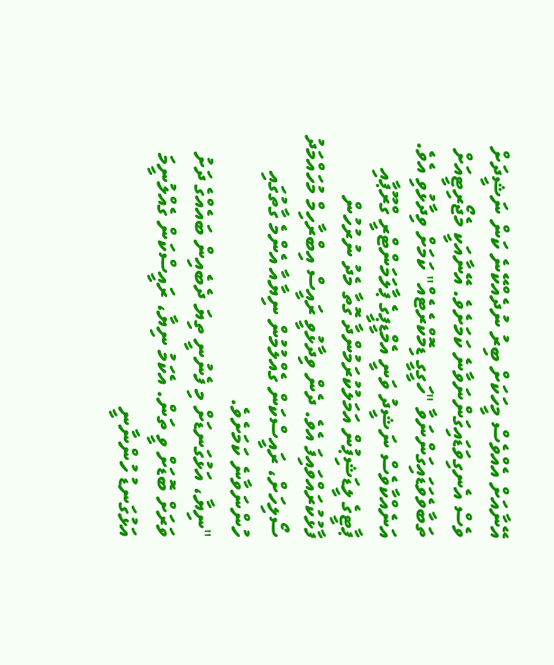އޭނާއަށް އެއްވެސް މީހަކަށް ބިރު ނުދެއްކޭނެ ކަން ނަޝީދަށް ވެސް އެނގިވަޑައިގަންނަވާނެ ކަމަށެވެ. އޭނާއަކީ މެޖޯރިޓީއަށް ތަބާވެވަޑައިގަންނަވާ "ހަގީގީ ޑިމޮކްރެޓެއް" ކަމަށް ވިދާޅުވި އެވެ.
އަނެއްކާވެސް ނަޝީދު ވަނީ އެމްޑީޕީގެ ޕާލަމަންޓްރީ ގްރޫޕާއި ޕާޓީގެ ލީޑަޝިޕުން އަމަލުކުރަމުންދާ ގޮތާ މެދު ނުރުހުން ފާޅުކުރައްވައިފަ އެވެ. ދެން ވިދާޅުވީ ރައީސް އިބްރާހިމް މުހައްމަދު ސޯލިހަށް، ރައީސްކަން ގެއްލުމުން ނިޔާއާ އެންމެ ގާތުގައި ހުންނަވާނެ ކަމަށެވެ.
"ނިޔާ، އަޅުގަނޑަށް މި ފެނުނީ ތިޔަ ދެބެއިން ބައެއްގެ ދަށު ވަރަށް ބޮޑަށް ވީ ތަން. އެކަމު ނިޔާ، ރައީސްކަން ގެއްލުނީމަ އަޅުގަނޑު ހުންނާނީ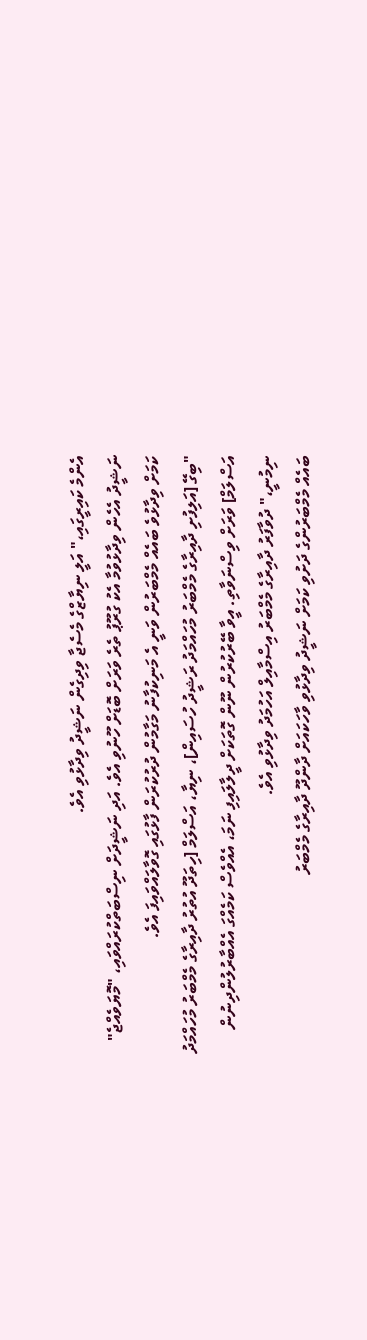އެންމެ ކައިރީގައި،" އަލީ ނިޔާޒްގެ މެސެޖާ ވިދިގެން ނަޝީދު ވިދާޅުވި އެވެ.
ނަޝީދު އެހެން ވިދާޅުވުމާ އެކު ގުރޫޕު ތެރެ ވަރަށް ބޮޑަށް ހޫނުވި އެވެ. އަދި ނަޝީދަށް ނިސްބަތްކުރައްވައި، "މޮޔަވެއްޖެ" ކަމަށް ވިދާޅުވެ ބައެއް މެމްބަރުން ވަނީ އެ މަނިކުފާނު މަގާމުން ދުރުކުރަން ފާޅުގައި ގޮވާލައްވައިފަ އެވެ.
"ބިގޭ [އަލިފުށި ދާއިރާގެ މެމްބަރު މުހައްމަދު ރަޝީދު ހުސައިން]، ނިޔާ، އަސްލަމް [ހިތަދޫ އުތުރު ދާއިރާގެ މެމްބަރު މުހައްމަދު އަސްލަމް] ވަރަށް ވިސްނަވާތި. އީވާ ބޭރުކުރުން ނޫން ގޮތަކަށް ދީލާލައިފި ނަމަ، އެއްވެސް ކަމެއްގަ އެއްބާރުލުންދިނުން ނިމުނީ،" ދުވާފަރު ދާއިރާގެ މެމްބަރު އިސްމާއިލް އަހުމަދު ވިދާޅުވި އެވެ.
ބައެއް މެމްބަރުންގެ ދަށުވި ކަމަށް ނަޝީދު ވިދާޅުވި ވާހަކައަށް ދާންދޫ ދާއިރާގެ މެމްބަރު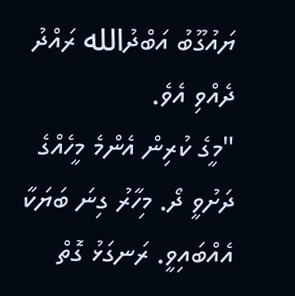ޔައުގޫބު އަބްދުالله ރައްދު ދެއްވި އެވެ.
"މީގެ ކުރިން އެންމެ މީހެއްގެ ދަށުވީ ދޯ. މިހާރު ގިނަ ބަޔަކާ އެއްބައިވީ. ރަނގަޅު ގޮތް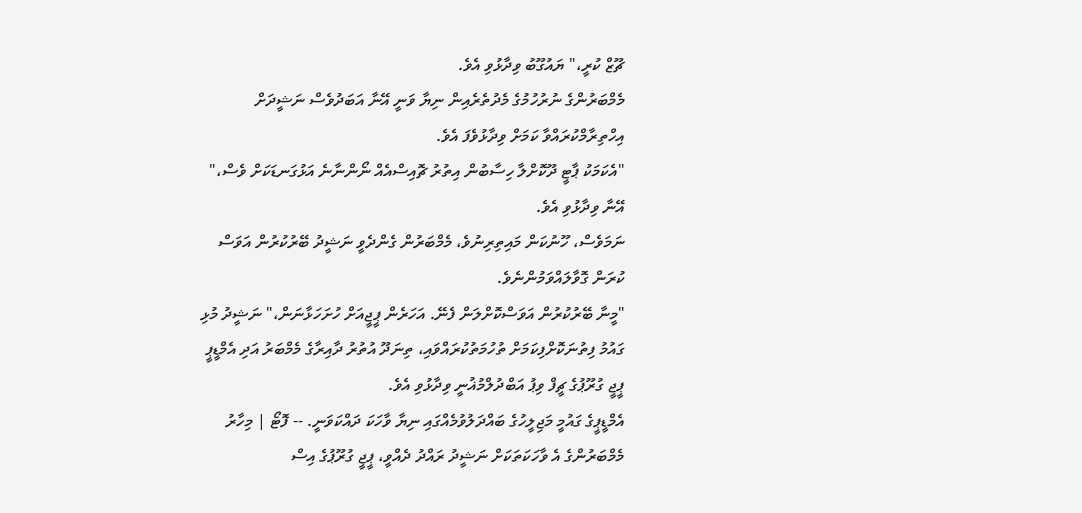ޗޫޒް ކުރީ،" ޔައުގޫބު ވިދާޅުވި އެވެ.
މެމްބަރުންގެ ނުރުހުމުގެ މެދުތެރެއިން ނިޔާ ވަނީ އޭނާ އަބަދުވެސް ނަޝީދަށް އިހްތިރާމްކުރައްވާ ކަމަށް ވިދާޅުވެފަ އެވެ.
"އެކަމަކު ޕާޓީ ދޫކޮށްލާ ހިސާބުން އިތުރު ޗޮއިސްއެއް ނޯންނާނެ އަޅުގަނޑަކަށް ވެސް،" އޭނާ ވިދާޅުވި އެވެ.
ނަމަވެސް، ހޫނުކަން މައިތިރިނުވެ، މެމްބަރުން ގެންދެވީ ނަޝީދު ބޭރުކުރުން އަވަސް ކުރަން ގޮވާލައްވަމުންނެވެ.
"މީނާ ބޭރުކުރުން އަވަސްކޮށްލަން ފެނޭ. އަހަރެން ޕީޖީއަށް ހުށަހަޅާނަން،" ނަޝީދު މުޅި ގައުމު ފިތުނަކޮށްފިކަމަށް ތުހުމަތުކުރައްވައި، ތިނަދޫ އުތުރު ދާއިރާގެ މެމްބަރު އަދި އެމްޑީޕީ ޕީޖީ ގުރޫޕުގެ ޗީފް ވިޕު އަބްދުލްމުޣުނީ ވިދާޅުވި އެވެ.
އެމްޑީޕީގެ ގައުމީ މަޖިލީހުގެ ބައްދަލުވުމެއްގައި ނިޔާ ވާހަކަ ދައްކަވަނީ. -- ފޮޓޯ | މިހާރު
މެމްބަރުންގެ އެ ވާހަކަތަކަށް ނަޝީދު ރައްދު ދެއްވީ، ޕީޖީ ގުރޫޕުގެ އިސް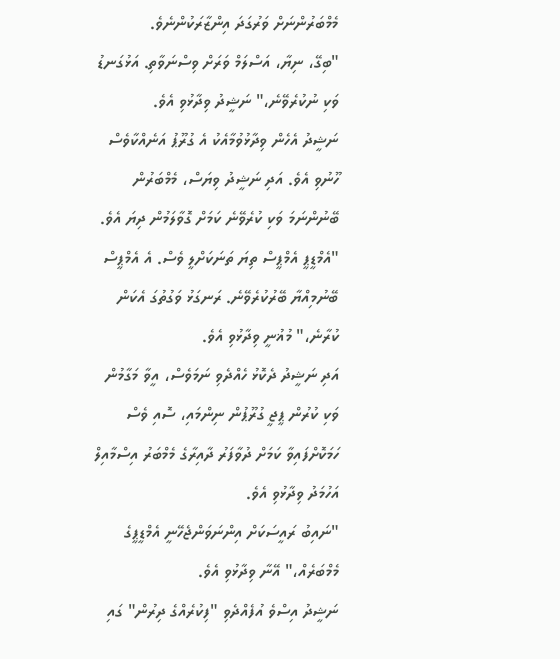މެމްބަރުންނަށް ވަރުގަދަ އިންޒާރަކުންނެވެ.
"ބިގޭ، ނިޔާ، އަސްލަމް ވަރަށް ވިސްނަވާތި. އަޅުގަނޑު ވަކި ނުކުރެވޭނެ،" ނަޝީދު ވިދާޅުވި އެވެ.
ނަޝީދު އެހެން ވިދާޅުވުމާއެކު އެ ގުރޫޕު އަނެއްކާވެސް ހޫނުވި އެވެ. އަދި ނަޝީދު ވިޔަސް، މެމްބަރުން ބޭނުންނަމަ ވަކި ކުރެވޭނެ ކަމަށް ގޮވާލަމުން ދިޔަ އެވެ.
"އެމްޑީޕީ އެމްޕީސް ތިޔަ ތަނަކަށްލީ ވެސް. އެ އެމްޕީސް ބޭނުމިއްޔާ ބޭރުކުރެވޭނެ. ރަނގަޅު ވަގުތުގަ އެކަން ކުރާނެ،" މުޣުނީ ވިދާޅުވި އެވެ.
އަދި ނަޝީދު ދެކޮޅު ހެއްދެވި ނަމަވެސް، އީވާ މަގާމުން ވަކި ކުރުން ޕީޖީ ގުރޫޕުން ނިންމައި، ސޮއި ވެސް ހަމަކޮށްފައިވާ ކަމަށް ދުވާފަރު ދާއިރާގެ މެމްބަރު އިސްމާއިލް އަހުމަދު ވިދާޅުވި އެވެ.
"ނައިބު ރައީސަކަށް އިންނަވަންޖެހޭނީ އެމްޑީޕީގެ މެމްބަރެއް،" އޭނާ ވިދާޅުވި އެވެ.
ނަޝީދު އިސްވެ އުފެއްދެވި "ފިކުރެއްގެ ދިރުން" ގައި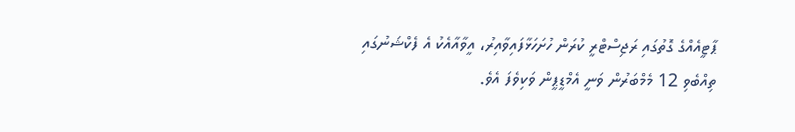ޕާޓީއެއްގެ ގޮތުގައި ރަޖިސްޓްރީ ކުރަން ހުށަހަޅާފައިވާއިރު، އީވާއާއެކު އެ ފެކްޝަނުގައި ތިއްބެވި 12 މެމްބަރުން ވަނީ އެމްޑީޕީން ވަކިވެފަ އެވެ.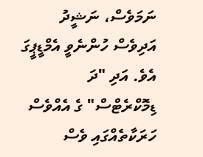ނަމަވެސް، ނަޝީދު އަދިވެސް ހުންނެވީ އެމްޑީޕީގަ އެވެ. އަދި "ދަ ޑިމޮކްރެޓްސް" ގެ އެއްވެސް ހަރަކާތެއްގައި ވެސް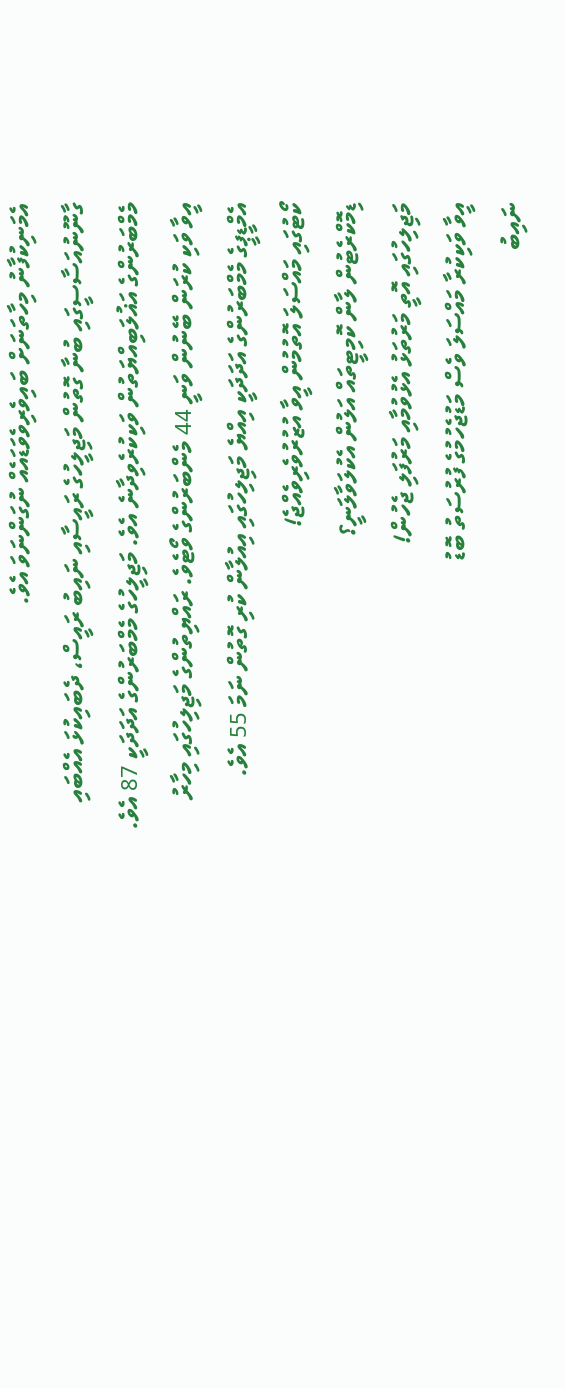އެމަނިކުފާނު މިހާތަނަށް ބައިވެރިވެވަޑައެއް ނުގަންނަވަ އެވެ.
ގާނޫނުއަސާސީގައި ބުނާ ގޮތުން މަޖިލީހުގެ ރައީސާއި ނައިބު ރައީސް، ދެބައިކުޅަ އެއްބައި މެމްބަރުންގެ އަޣުލަބިއްޔަތުން ވަކިކުރެވިދާނެ އެވެ. މަޖިލީހުގެ މެމްބަރުންގެ އަދަދަކީ 87 އެވެ. އީވާ ވަކި ކުރަން ބޭނުން ވަނީ 44 މެންބަރުންގެ ވޯޓެވެ. ރައްޔިތުންގެ މަޖިލިހުގައި މިހާރު އެމްޑީޕީގެ މެމްބަރުންގެ އަދަދަކީ އިއްޔެ މަޖިލިހުގައި އިއުލާން ކުރި ގޮތުން ނަމަ 55 އެވެ.
ކޯޓުގައި މައްސަލަ އޮތުމުން އީވާ އުޒުރުވެރިވެއްޖެ!
ޑިމޮކްރެޓުން ލާން ކޮމިޓީތައް އަލުން އެކުލަވާލަނީ؟
މަޖިލިހުގައި އޮތީ މަރުތަޅު އެޅުވުމާއި މަރުފަލި ޖެހުން!
އީވާ ވަކިކުރާ މައްސަލަ ވެސް މަޑުޖެހުމުގެ ފުރުސަތު ބޮޑު
ނައިބު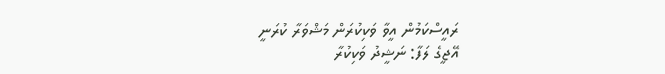ރައީސްކަމުން އީވާ ވަކިކުރަން މަޝްވަރާ ކުރަނީ
އޭޖީގެ ލަފާ: ނަޝީދު ވަކިކުރާ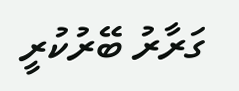ގަރާރު ބޭރުކުރީ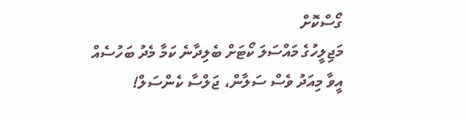ގޯސްކޮށް
މަޖިލީހުގެ މައްސަލަ ކޯޓަށް ބެލިދާނެ ކަމާ މެދު ބަހުސެއް
އީވާ މިއަދު ވެސް ސަލާން، ޖަލްސާ ކެންސަލް!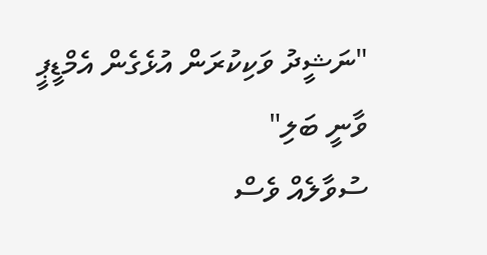"ނަޝީދު ވަކިކުރަން އުޅެގެން އެމްޑީޕީ ވާނީ ބަލި"
ސުވާލެއް ވެސް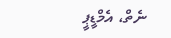ނެތް، އެމްޑީޕީ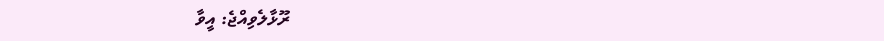ރޫޅާލެވިއްޖެ: އީވާ